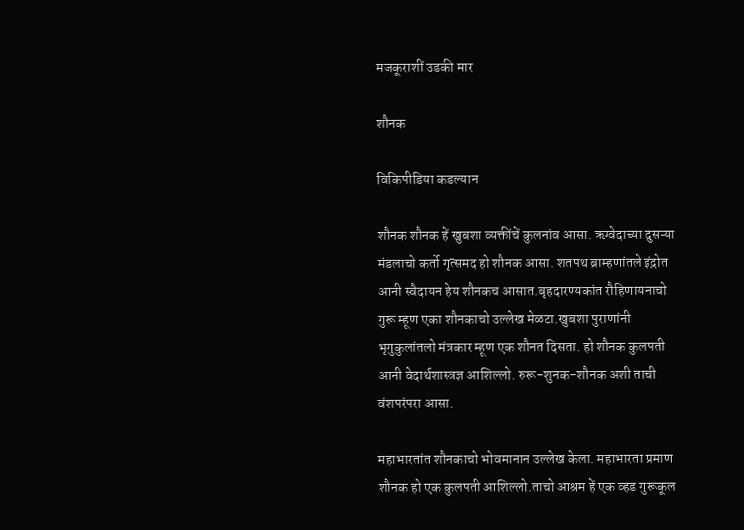मजकूराशीं उडकी मार

शौनक

विकिपीडिया कडल्यान

शौनक शौनक हें खुबशा व्यक्तींचें कुलनांव आसा. ऋग्वेदाच्या दुसऱ्या मंडलाचो कर्तो गृत्समद हो शौनक आसा. शतपथ ब्राम्हणांतले इंद्रोत आनी स्वैदायन हेय शौनकच आसात.बृहदारण्यकांत रौहिणायनाचो गुरू म्हूण एका शौनकाचो उल्लेख मेळटा.खुबशा पुराणांनी भृगुकुलांतलो मंत्रकार म्हूण एक शौनत दिसता. हो शौनक कुलपती आनी वेदार्थशास्त्रज्ञ आशिल्लो. रुरू-शुनक-शौनक अशी ताची वंशपरंपरा आसा.

महाभारतांत शौनकाचो भोवमानान उल्लेख केला. महाभारता प्रमाण शौनक हो एक कुलपती आशिल्लो.ताचो आश्रम हें एक व्हड गुरूकूल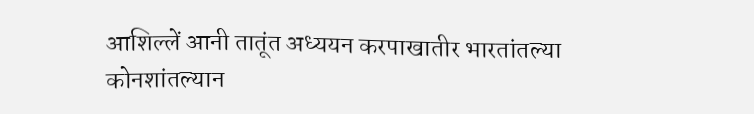आशिल्लें आनी तातूंत अध्ययन करपाखातीर भारतांतल्या कोनशांतल्यान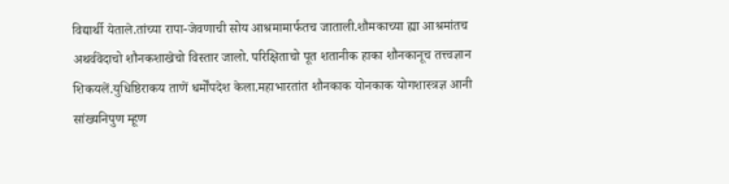विद्यार्थी येताले.तांच्या रापा-जेवणाची सोय आश्रमामार्फतच जाताली.शौमकाच्या ह्या आश्रमांतच अथर्ववेदाचो शौनकशाखेचो विस्तार जालो. परिक्षिताचो पूत शतानीक हाका शौनकानूच तत्त्वज्ञान शिकयलें.युधिष्ठिराकय ताणें धर्मोंपदेश केला.महाभारतांत शौनकाक योनकाक योगशास्त्रज्ञ आनी सांख्यनिपुण म्हूण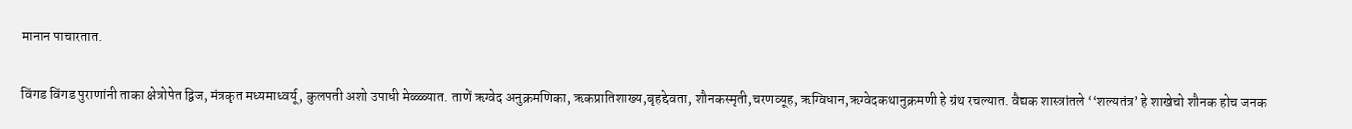मानान पाचारतात.

विंगड विंगड पुराणांनी ताका क्षेत्रोपेत द्विज, मंत्रकृत मध्यमाध्वर्यू, कुलपती अशो उपाधी मेळ्ळ्यात. ताणें ऋग्वेद अनुक्रमणिका, ऋकप्रातिशाख्य,बृहद्देवता, शौनकस्मृती,चरणव्यूह, ऋग्विधान,ऋग्वेदकथानुक्रमणी हे ग्रंथ रचल्यात. वैद्यक शास्त्रांतले ‘‘शल्यतंत्र’ हे शाखेचो शौनक होच जनक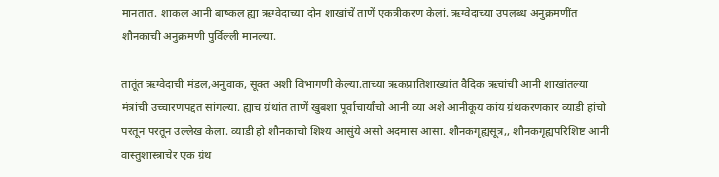मानतात. शाकल आनी बाष्कल ह्या ऋग्वेदाच्या दोन शाखांचें ताणें एकत्रीकरण केलां. ऋग्वेदाच्या उपलब्ध अनुक्रमणींत शौनकाची अनुक्रमणी पुर्विल्ली मानल्या.

तातूंत ऋग्वेदाची मंडल,अनुवाक, सूक्त अशी विभागणी केल्या.ताच्या ऋकप्रातिशाख्यांत वैदिक ऋचांची आनी शाखांतल्या मंत्रांची उच्चारणपद्दत सांगल्या. ह्याच ग्रंथांत ताणें खुबशा पूर्वाचार्यांचो आनी व्या अशे आनीकूय कांय ग्रंथकरणकार व्याडी हांचो परतून परतून उल्लेख केला. व्याडी हो शौनकाचो शिश्य आसुंये असो अदमास आसा. शौनकगृह्यसूत्र,, शौनकगृह्यपरिशिष्ट आनी वास्तुशास्त्राचेर एक ग्रंथ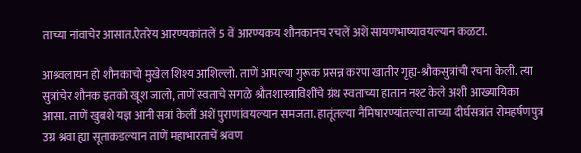ताच्या नांवाचेर आसात.ऐतरेय आरण्यकांतलें 5 वें आरण्यकय शौनकानच रचलें अशें सायणभाष्यावयल्यान कळटा.

आश्र्वलायन हो शौनकाचो मुखेल शिश्य आशिल्लो. ताणें आपल्या गुरूक प्रसन्न करपा खातीर गृह्य-श्रौकसुत्रांची रचना केली. त्या सुत्रांचेर शौनक इतको खूश जालो, ताणें स्वताचे सगळे श्रौतशास्त्राविशींचे ग्रंथ स्वताच्या हातान नश्ट केले अशी आख्यायिका आसा. ताणें खुबशे यज्ञ आनी सत्रां केलीं अशें पुराणांवयल्यान समजता. हातूंतल्या नैमिषारण्यांतल्या ताच्या दीर्घसत्रांत रोमहर्षणपुत्र उग्र श्रवा ह्या सूताकडल्यान ताणें महाभारताचें श्रवण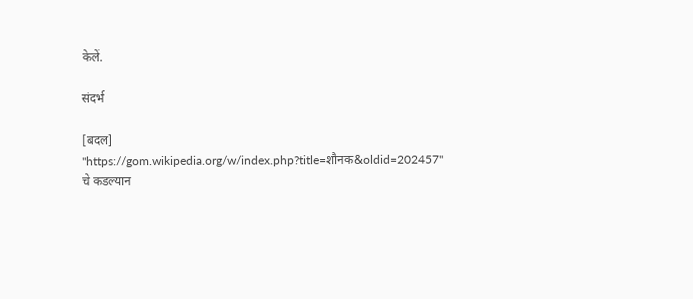केलें.

संदर्भ

[बदल]
"https://gom.wikipedia.org/w/index.php?title=शौनक&oldid=202457" चे कडल्यान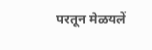परतून मेळयलें